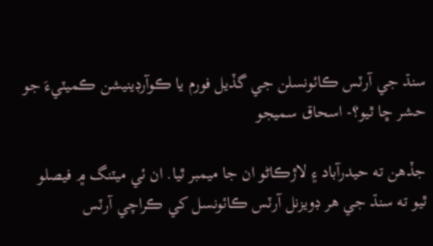سنڌ جي آرٽس ڪائونسلن جي گڏيل فورم يا ڪوآرڊينيشن ڪميٽيءَ جو حشر ڇا ٿيو؟- اسحاق سميجو

جڏهن ته حيدرآباد ۽ لاڙڪاڻو ان جا ميمبر ٿيا. ان ئي ميٽنگ ۾ فيصلو ٿيو ته سنڌ جي هر ڊويزنل آرٽس ڪائونسل کي ڪراچي آرٽس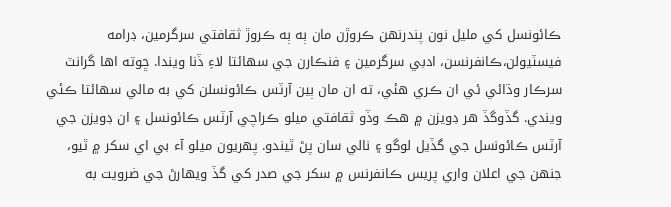ڪائونسل کي مليل نون پندرنهن ڪروڙن مان ٻه ٻه ڪروڙ ثقافتي سرگرمين، ڊرامه فيسٽيولن،ڪانفرنسن، ادبي سرگرمين ۽ فنڪارن جي سهائتا لاءِ ڏنا ويندا. ڇوته اها گرانٽ سرڪار وڌائي ئي ان ڪري هئي، ته ان مان ٻين آرٽس ڪائونسلن کي به مالي سهائتا ڪئي ويندي. گڏوگڏ هر ڊويزن ۾ هڪ وڏو ثقافتي ميلو ڪراچي آرٽس ڪائونسل ۽ ان ڊويزن جي آرٽس ڪائونسل جي گڏيل لوگو ۽ نالي سان پڻ ٿيندو. پهريون ميلو آء بي اي سکر ۾ ٿيو، جنھن جي اعلان واري پريس ڪانفرنس ۾ سکر جي صدر کي گڏ ويهارڻ جي ضرويت به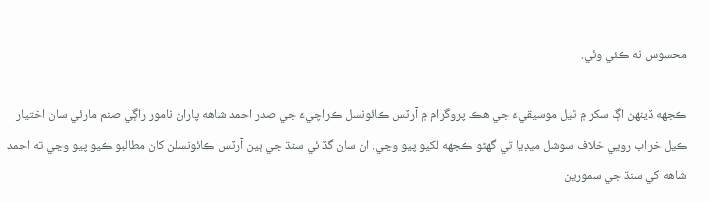محسوس نه ڪئي وئي.

ڪجهه ڏينهن اڳ سکر ۾ ٿيل موسيقيءَ جي هڪ پروگرام ۾ آرٽس ڪائونسل ڪراچيءَ جي صدر احمد شاهه پاران نامور راڳي صنم مارئي سان اختيار ڪيل خراب رويي خلاف سوشل ميڊيا تي گهڻو ڪجهه لکيو پيو وڃي. ان سان گڏ ئي سنڌ جي ٻين آرٽس ڪائونسلن کان مطالبو ڪيو پيو وڃي ته احمد شاهه کي سنڌ جي سمورين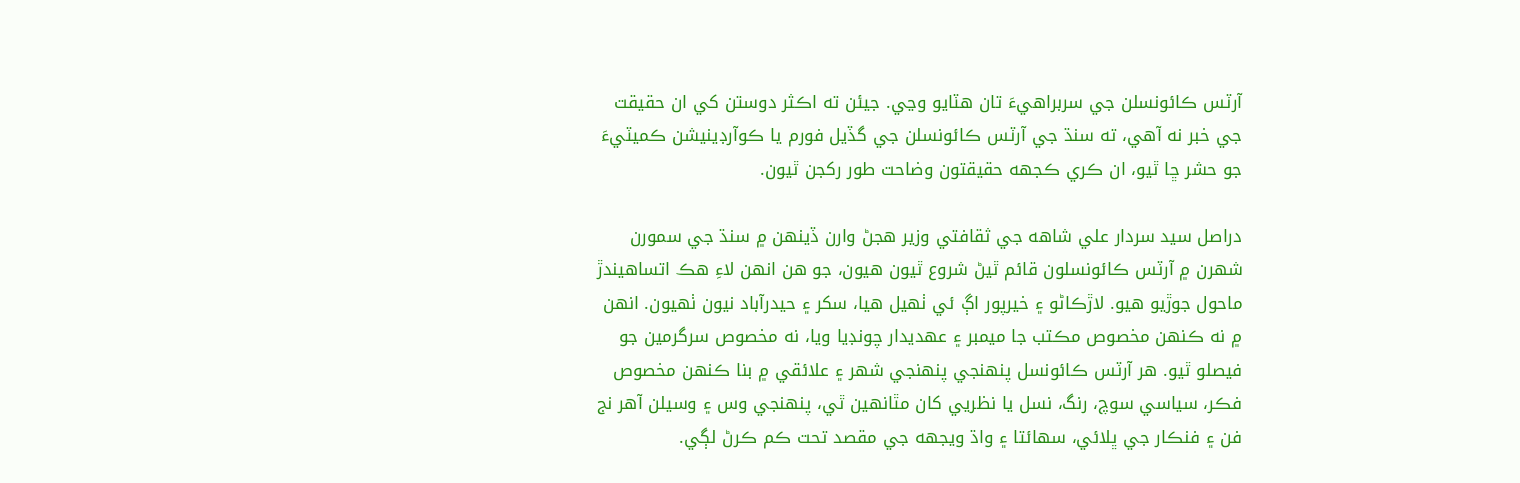آرٽس ڪائونسلن جي سربراهيءَ تان هٽايو وڃي. جيئن ته اڪثر دوستن کي ان حقيقت جي خبر نه آهي، ته سنڌ جي آرٽس ڪائونسلن جي گڏيل فورم يا ڪوآرڊينيشن ڪميٽيءَ جو حشر ڇا ٿيو، ان ڪري ڪجهه حقيقتون وضاحت طور رکجن ٿيون.

دراصل سيد سردار علي شاهه جي ثقافتي وزير هجڻ وارن ڏينھن ۾ سنڌ جي سمورن شھرن ۾ آرٽس ڪائونسلون قائم ٿيڻ شروع ٿيون هيون، جو هن انهن لاءِ هڪ اتساهيندڙ ماحول جوڙيو هيو. لاڙڪاڻو ۽ خيرپور اڳ ئي ٺهيل هيا، سکر ۽ حيدرآباد نيون ٺھيون. انهن ۾ نه ڪنهن مخصوص مڪتب جا ميمبر ۽ عهديدار چونڊيا ويا، نه مخصوص سرگرمين جو فيصلو ٿيو. هر آرٽس ڪائونسل پنهنجي پنهنجي شهر ۽ علائقي ۾ بنا ڪنهن مخصوص فڪر، سياسي سوچ، رنگ، نسل يا نظريي کان مٿانهين ٿي، پنھنجي وس ۽ وسيلن آهر نج فن ۽ فنڪار جي ڀلائي، سهائتا ۽ واڌ ويجهه جي مقصد تحت ڪم ڪرڻ لڳي.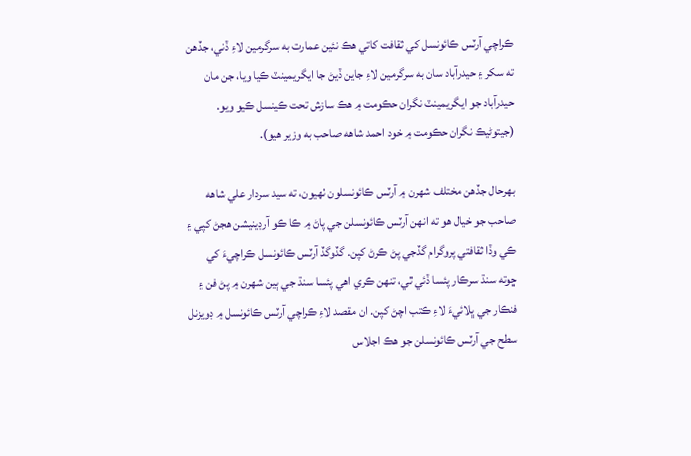ڪراچي آرٽس ڪائونسل کي ثقافت کاتي هڪ نئين عمارت به سرگرمين لاءِ ڏني، جڏهن ته سکر ۽ حيدرآباد سان به سرگرمين لاءِ جاين ڏيڻ جا ايگريمينٽ ڪيا ويا، جن مان حيدرآباد جو ايگريمينٽ نگران حڪومت ۾ هڪ سازش تحت ڪينسل ڪيو ويو. (جيتوڻيڪ نگران حڪومت ۾ خود احمد شاهه صاحب به وزير هيو).

بهرحال جڏهن مختلف شهرن ۾ آرٽس ڪائونسلون ٺھيون، ته سيد سردار علي شاهه صاحب جو خيال هو ته انهن آرٽس ڪائونسلن جي پاڻ ۾ ڪا ڪو آرڊينيشن هجڻ کپي ۽ ڪي وڏا ثقافتي پروگرام گڏجي پڻ ڪرڻ کپن. گڏوگڏ آرٽس ڪائونسل ڪراچيءَ کي ڇوته سنڌ سرڪار پئسا ڏئي ٿي، تنهن ڪري اهي پئسا سنڌ جي ٻين شهرن ۾ پڻ فن ۽ فنڪار جي ڀلائيءَ لاءِ ڪتب اچڻ کپن. ان مقصد لاءِ ڪراچي آرٽس ڪائونسل ۾ ڊويزنل سطح جي آرٽس ڪائونسلن جو هڪ اجلاس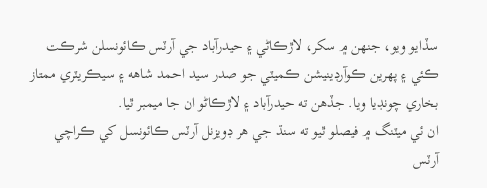سڏايو ويو، جنھن ۾ سکر، لاڙڪاڻي ۽ حيدرآباد جي آرٽس ڪائونسلن شرڪت ڪئي ۽ پهرين ڪوآرڊينيشن ڪميٽي جو صدر سيد احمد شاهه ۽ سيڪريٽري ممتاز بخاري چونڊيا ويا. جڏهن ته حيدرآباد ۽ لاڙڪاڻو ان جا ميمبر ٿيا.
ان ئي ميٽنگ ۾ فيصلو ٿيو ته سنڌ جي هر ڊويزنل آرٽس ڪائونسل کي ڪراچي آرٽس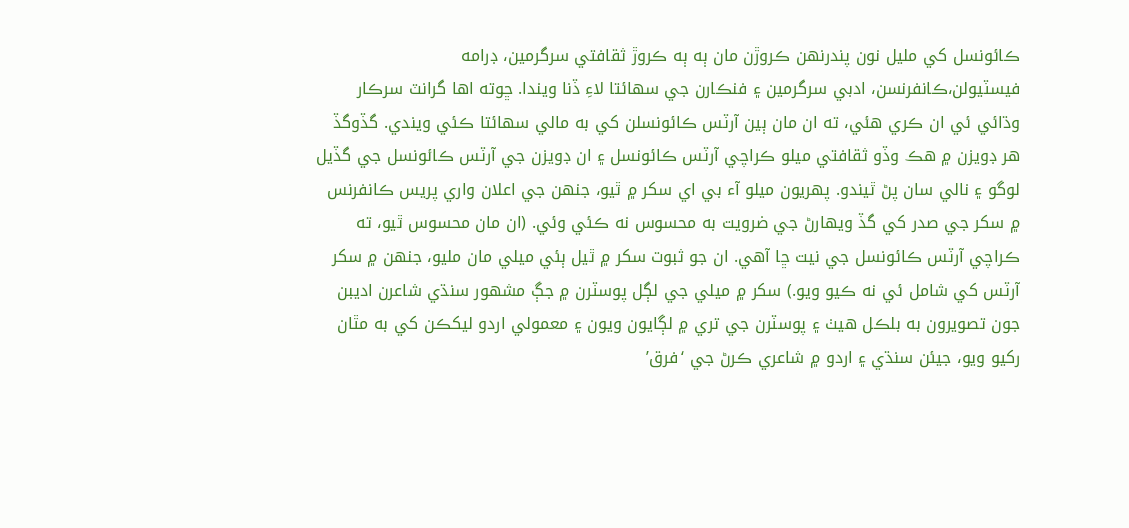ڪائونسل کي مليل نون پندرنهن ڪروڙن مان ٻه ٻه ڪروڙ ثقافتي سرگرمين، ڊرامه فيسٽيولن،ڪانفرنسن، ادبي سرگرمين ۽ فنڪارن جي سهائتا لاءِ ڏنا ويندا. ڇوته اها گرانٽ سرڪار وڌائي ئي ان ڪري هئي، ته ان مان ٻين آرٽس ڪائونسلن کي به مالي سهائتا ڪئي ويندي. گڏوگڏ هر ڊويزن ۾ هڪ وڏو ثقافتي ميلو ڪراچي آرٽس ڪائونسل ۽ ان ڊويزن جي آرٽس ڪائونسل جي گڏيل لوگو ۽ نالي سان پڻ ٿيندو. پهريون ميلو آء بي اي سکر ۾ ٿيو، جنھن جي اعلان واري پريس ڪانفرنس ۾ سکر جي صدر کي گڏ ويهارڻ جي ضرويت به محسوس نه ڪئي وئي. (ان مان محسوس ٿيو، ته ڪراچي آرٽس ڪائونسل جي نيت ڇا آهي. ان جو ثبوت سکر ۾ ٿيل ٻئي ميلي مان مليو، جنهن ۾ سکر آرٽس کي شامل ئي نه ڪيو ويو.) سکر ۾ ميلي جي لڳل پوسٽرن ۾ جڳ مشهور سنڌي شاعرن اديبن جون تصويرون به بلڪل هيٺ ۽ پوسٽرن جي تري ۾ لڳايون ويون ۽ معمولي اردو ليکڪن کي به مٿان رکيو ويو، جيئن سنڌي ۽ اردو ۾ شاعري ڪرڻ جي ‘فرق’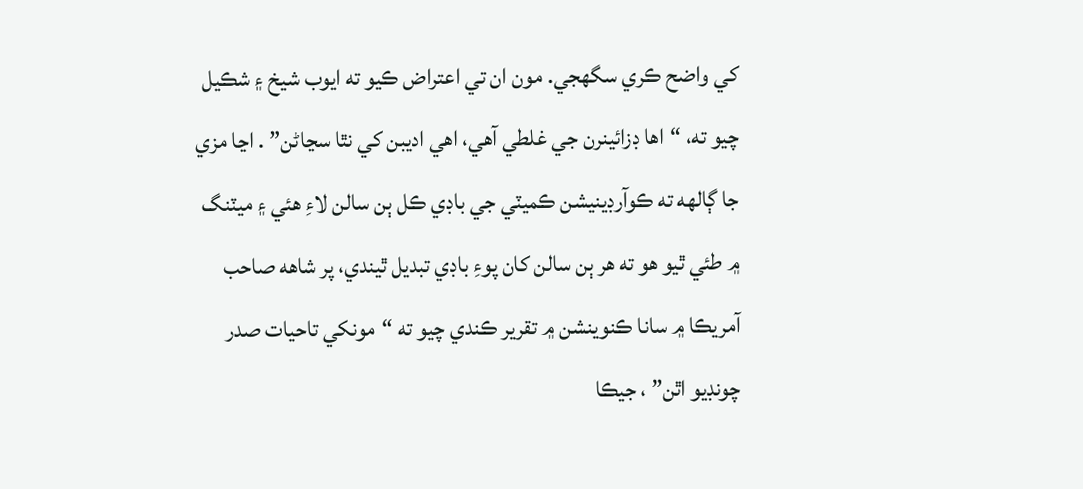کي واضح ڪري سگهجي. مون ان تي اعتراض ڪيو ته ايوب شيخ ۽ شڪيل چيو ته، “اها ڊزائينرن جي غلطي آهي، اهي اديبن کي نٿا سڃاڻن” . اڃا مزي جا ڳالهه ته ڪوآرڊينيشن ڪميٽي جي باڊي ڪل ٻن سالن لاءِ هئي ۽ ميٽنگ ۾ طئي ٿيو هو ته هر ٻن سالن کان پوءِ باڊي تبديل ٿيندي، پر شاهه صاحب آمريڪا ۾ سانا ڪنوينشن ۾ تقرير ڪندي چيو ته “مونکي تاحيات صدر چونڊيو اٿن” ، جيڪا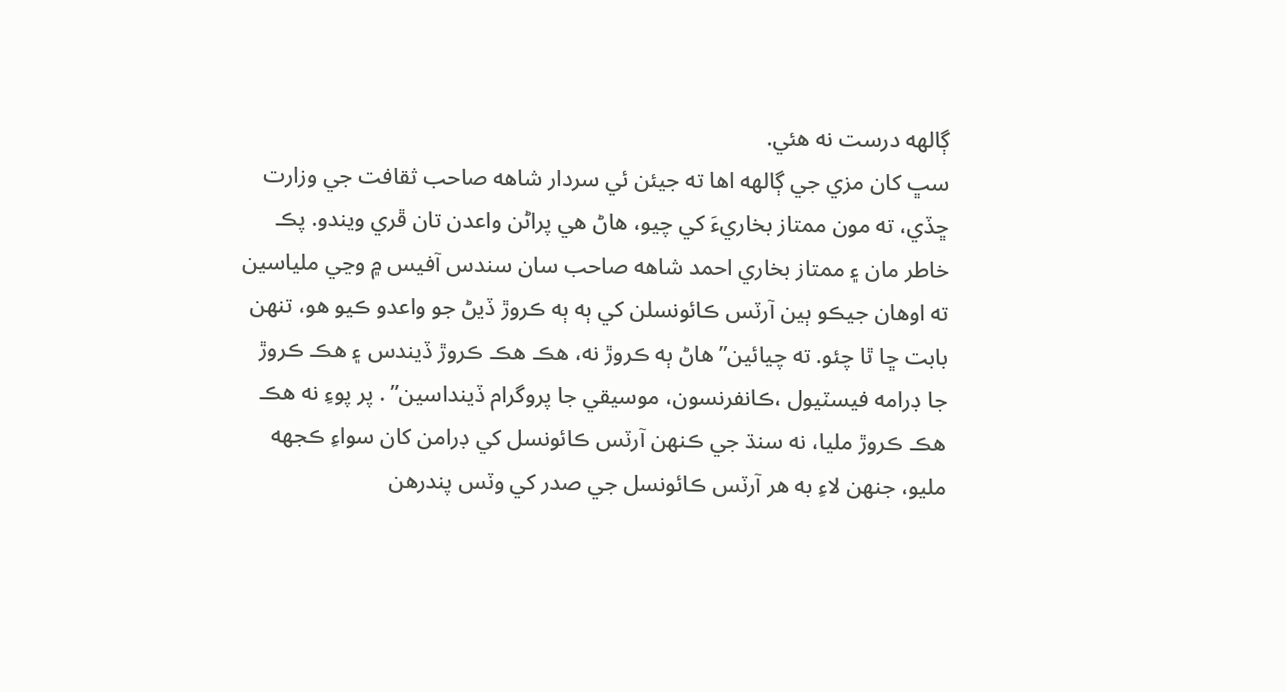ڳالهه درست نه هئي.
سڀ کان مزي جي ڳالهه اها ته جيئن ئي سردار شاهه صاحب ثقافت جي وزارت ڇڏي، ته مون ممتاز بخاريءَ کي چيو، هاڻ هي پراڻن واعدن تان ڦري ويندو. پڪ خاطر مان ۽ ممتاز بخاري احمد شاهه صاحب سان سندس آفيس ۾ وڃي ملياسين ته اوهان جيڪو ٻين آرٽس ڪائونسلن کي ٻه ٻه ڪروڙ ڏيڻ جو واعدو ڪيو هو، تنھن بابت ڇا ٿا چئو. ته چيائين” هاڻ ٻه ڪروڙ نه، هڪ هڪ ڪروڙ ڏيندس ۽ هڪ ڪروڙ جا ڊرامه فيسٽيول ،ڪانفرنسون، موسيقي جا پروگرام ڏينداسين” . پر پوءِ نه هڪ هڪ ڪروڙ مليا، نه سنڌ جي ڪنھن آرٽس ڪائونسل کي ڊرامن کان سواءِ ڪجهه مليو، جنھن لاءِ به هر آرٽس ڪائونسل جي صدر کي وٽس پندرهن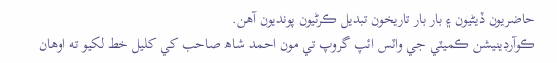حاضريون ڏيڻيون ۽ بار بار تاريخون تبديل ڪرڻيون پونديون آهن.
ڪوآرڊينيشن ڪميٽي جي واٽس ائپ گروپ تي مون احمد شاھ صاحب کي کليل خط لکيو ته اوهان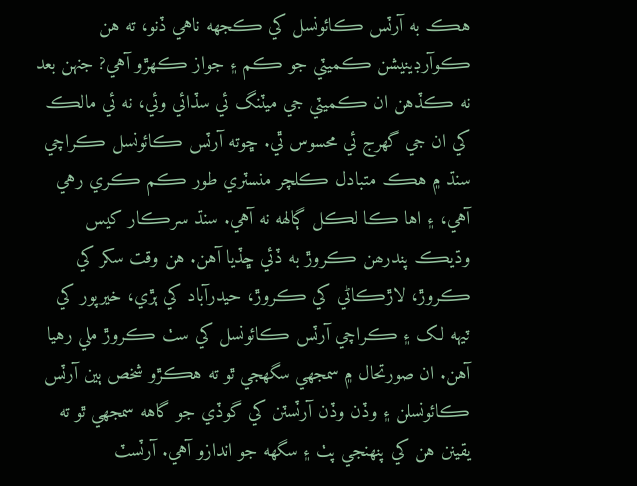هڪ به آرٽس ڪائونسل کي ڪجهه ناهي ڏنو، ته هن ڪوآرڊينيشن ڪميٽي جو ڪم ۽ جواز ڪهڙو آهي? جنهن بعد نه ڪڏهن ان ڪميٽي جي ميٽنگ ئي سڏائي وئي، نه ئي مالڪ کي ان جي گهرج ئي محسوس ٿي. ڇوته آرٽس ڪائونسل ڪراچي سنڌ ۾ هڪ متبادل ڪلچر منسٽري طور ڪم ڪري رهي آهي، ۽ اها ڪا لڪل ڳالهه نه آهي. سنڌ سرڪار کيس وڌيڪ پندرھن ڪروڙ به ڏئي ڇڏيا آهن. هن وقت سکر کي ڪروڙ، لاڙڪاڻي کي ڪروڙ، حيدرآباد کي ٻڙي، خيرپور کي ٽيهه لک ۽ ڪراچي آرٽس ڪائونسل کي سٺ ڪروڙ ملي رهيا آهن. ان صورتحال ۾ سمجهي سگهجي ٿو ته هڪڙو شخص ٻين آرٽس ڪائونسلن ۽ وڏن وڏن آرٽسٽن کي گوڏي جو گاهه سمجهي ٿو ته يقينن هن کي پنھنجي پٺ ۽ سگهه جو اندازو آهي. آرٽسٽ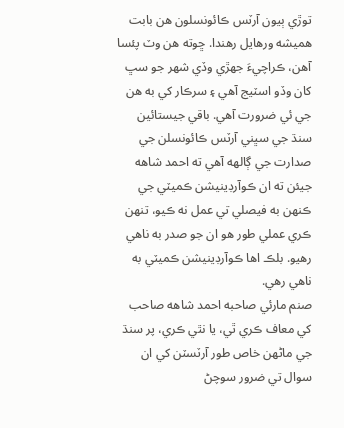توڙي ٻيون آرٽس ڪائونسلون هن بابت هميشه ورهايل رهندا. ڇوته هن وٽ پئسا آهن، ڪراچيءَ جهڙي وڏي شهر جو سڀ کان وڏو اسٽيج آهي ۽ سرڪار کي به هن جي ئي ضرورت آهي. باقي جيستائين سنڌ جي سڀني آرٽس ڪائونسلن جي صدارت جي ڳالهه آهي ته احمد شاهه جيئن ته ان ڪوآرڊينيشن ڪميٽي جي ڪنھن به فيصلي تي عمل نه ڪيو، تنھن ڪري عملي طور هو ان جو صدر به ناهي رهيو. بلڪ اها ڪوآرڊينيشن ڪميٽي به ناهي رهي.
صنم مارئي صاحبه احمد شاهه صاحب کي معاف ڪري ٿي، يا نٿي ڪري، پر سنڌ جي ماڻهن خاص طور آرٽسٽن کي ان سوال تي ضرور سوچڻ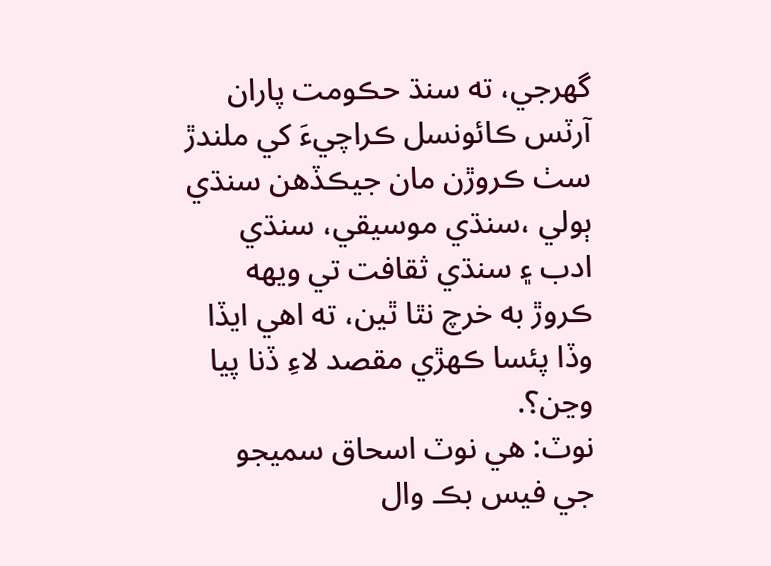گهرجي، ته سنڌ حڪومت پاران آرٽس ڪائونسل ڪراچيءَ کي ملندڙ سٺ ڪروڙن مان جيڪڏهن سنڌي ٻولي ،سنڌي موسيقي، سنڌي ادب ۽ سنڌي ثقافت تي ويهه ڪروڙ به خرچ نٿا ٿين، ته اهي ايڏا وڏا پئسا ڪهڙي مقصد لاءِ ڏنا پيا وڃن؟.
نوٽ: هي نوٽ اسحاق سميجو جي فيس بڪ وال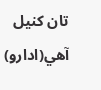تان کنيل آهي(ادارو)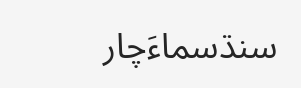سنڌسماءَچار